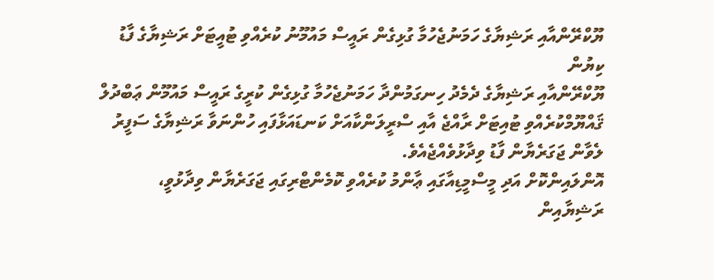ޔޫކްރޭންއާއި ރަޝިޔާގެ ހަމަނުޖެހުމާ ގުޅިގެން ރައީސް މައުމޫނު ކުރެއްވި ޓުއީޓަށް ރަޝިޔާގެ ފާޑު ކިޔުން
ޔޫކްރޭންއާއި ރަޝިޔާގެ ދެމެދު ހިނގަމުންދާ ހަމަނުޖެހުމާ ގުޅިގެން ކުރީގެ ރައީސް މައުމޫން ޢަބްދުލް ޤައްޔޫމްކުރެއްވި ޓުއިޓަށް ރާއްޖެ އާއި ސްރީލަންކާއަށް ކަނޑައަޅާފައި ހުންނަވާ ރަޝިޔާގެ ސަފީރު ލެވާން ޖަގަރެޔާން ފާޑު ވިދާޅުވެއްޖެއެވެ.
އޮންލައިންކޮށް އަދި މީސްމީޑިއާގައި ޢާންމު ކުރެއްވި ކޮމެންޓްރިގައި ޖަގަރެޔާން ވިދާޅުވީ، ރަޝިޔާއިން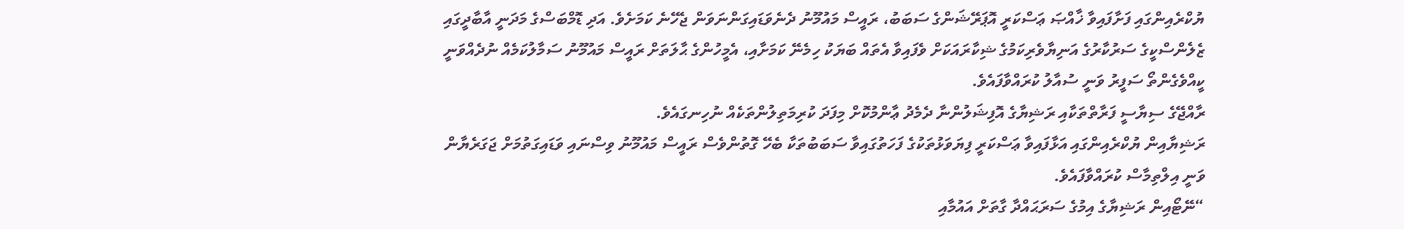ޔުކްރެއިންގައި ފަށާފައިވާ ޚާއްޞަ ޢަސްކަރީ އޮޕަރޭޝަންގެ ސަބަބު، ރައީސް މައުމޫނު ދެނެވަޑައިގަންނަވަން ޖެހޭނެ ކަމަށެވެ. އަދި ޑޮމްބަސްގެ މަދަނީ އާބާދީގައި ޒެލެންސްކީގެ ސަރުކާރުގެ އަނިޔާވެރިކަމުގެ ޝިކާރައަކަށް ވެފައިވާ އެތައް ބަޔަކު ހިމެނޭ ކަމަށާއި، އެމީހުންގެ ޙާލަތަށް ރައީސް މައުމޫނު ސަމާލުކަމެއް ނުދެއްވަނީ ކީއްވެގެންތޯ ސަފީރު ވަނީ ސުއާލު ކުރައްވާފައެވެ.
ރާއްޖޭގެ ސިޔާސީ ފަރާތްތަކާއި ރަޝިޔާގެ އޮފިޝަލުންނާ ދެމެދު ޢާންމުކޮށް މިފަދަ ކުރިމަތިލުންތަކެއް ނުހިނގައެވެ.
ރަޝިޔާއިން ޔުކްރެއިންގައި އަޅާފައިވާ ޢަސްކަރީ ފިޔަވަޅުތަކުގެ ފަހަތުގައިވާ ސަބަބުތަކާ ބެހޭ ގޮތުންވެސް ރައީސް މައުމޫނު ވިސްނައި ވަޑައިގަތުމަށް ޖަގަރެޔާން  ވަނީ އިލްތިމާސް ކުރައްވާފައެވެ.
“ނޭޓޯއިން ރަޝިޔާގެ އިމުގެ ސަރަޙައްދާ ގާތަށް އައުމާއި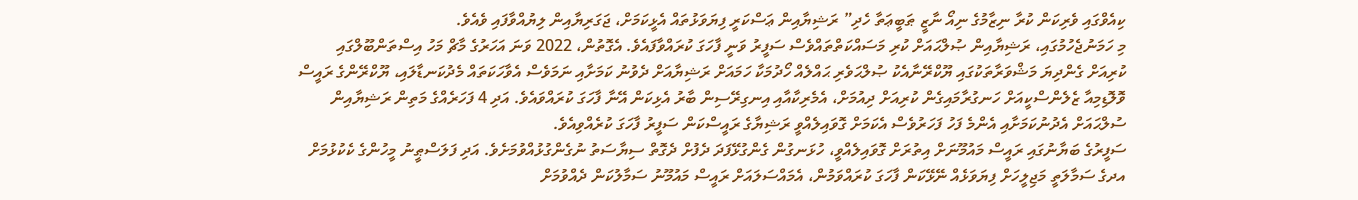ކިއެވްގައި ވެރިކަން ކުރާ ނިޒާމުގެ ނިއޯ ނާޒީ ޠަބީޢަތާ ހެދި” ރަޝިޔާއިން ޢަސްކަރީ ފިޔަވަޅުތައް އެޅީކަމަށް، ޖަގަރިޔާއިން ލިޔުއްވާފައި ވެއެވެ.
މި ހަމަނުޖެހުމުގައި، ރަޝިޔާއިން ޞުލްޙައަށް ކުރި މަސައްކަތްތައްވެސް ސަފީރު ވަނީ ފާހަގަ ކުރައްވާފައެވެ. އެގޮތުން، 2022 ވަނަ އަހަރުގެ މާޗް މަހު އިސްތަންބޫލްގައި ކުރިއަށް ގެންދިޔަ މަޝްވަރާތަކުގައި ޔޫކްރޭނާއެކު ޞުލްޙަވެރި ޙައްލެއް ހޯދުމަކާ ހަމައަށް ރަޝިޔާއަށް ދެވުނު ކަމަށާއި ނަމަވެސް އެވާހަކަތައް މެދުކަނޑާލައި، ޔޫކްރޭންގެ ރައީސް ވޮލޮޑިމިއާ ޒެލެންސްކީއަށް ހަނގުރާމައިގެން ކުރިއަށް ދިއުމަށް، އެމެރިކާއާއި އިނގިރޭސިން ބާރު އެޅިކަން އޭނާ ފާހަގަ ކުރައްވައެވެ. އަދި 4 ފަހަރެއްގެ މަތިން ރަޝިޔާއިން ސުލްޙައަށް އެދުނުކަމަށާއި އެންމެ ފަހު ފަހަރުވެސް އެކަމަށް ގޮވައިލެއްވީ ރަޝިޔާގެ ރައީސްކަން ސަފީރު ފާހަގަ ކުރެއްވިއެވެ.
ސަފީރުގެ ބަޔާނުގައި ރައީސް މައުމޫނަށް އިތުރަށް ގޮވައިލެއްވީ، ހުޅަނގުން ގެންގުޅޭފަދަ ދެފުށް ދެގޮތް ސިޔާސަތު ނުގެންގުޅުއްވުމަށެވެ. އަދި ފަލަސްޠީނު މީހުންގެ ކެކުޅުމަށް އދގެ ސަމާލަތީ މަޖިލީހަށް ފިޔަވަޅެއް ނޭޅޭކަން ފާހަގަ ކުރައްވަމުން، އެމައްސަލައަށް ރައީސް މައުމޫނު ސަމާލުކަން ދެއްވުމަށް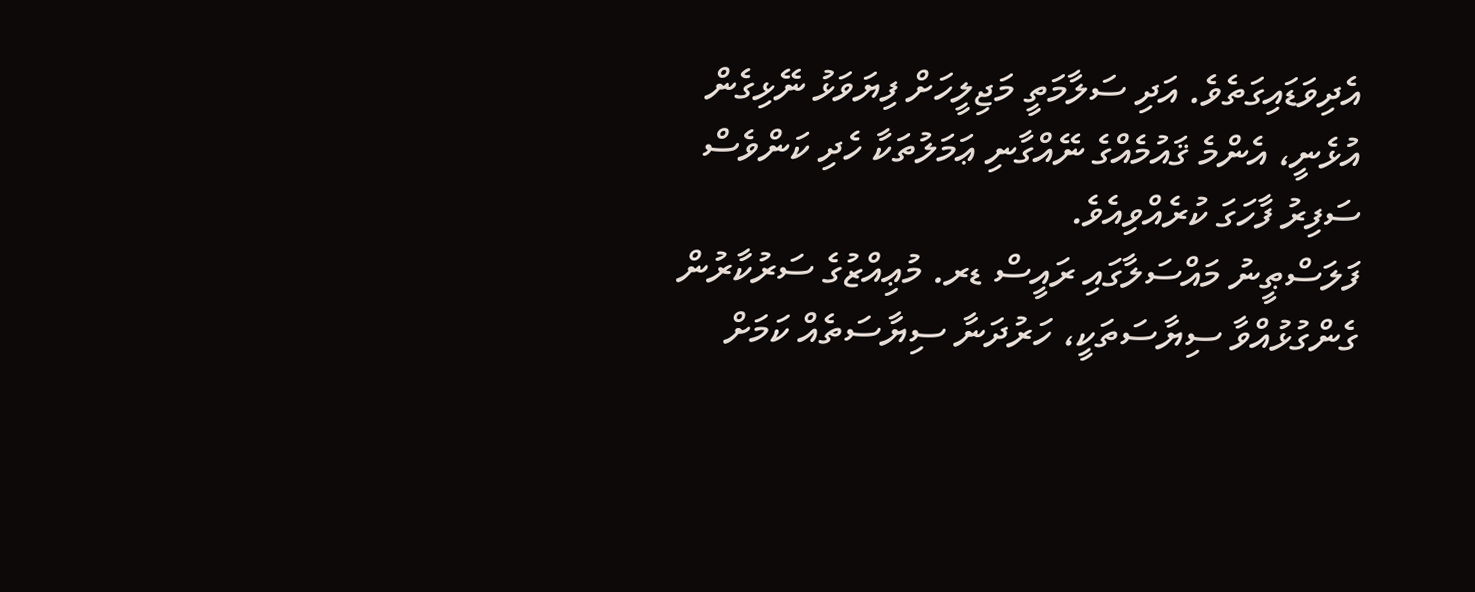އެދިވަޑައިގަތެވެ. އަދި ސަލާމަތީ މަޖިލީހަށް ފިޔަވަޅު ނޭޅިގެން އުޅެނީ، އެންމެ ޤައުމެއްގެ ނޭއްގާނި ޢަމަލުތަކާ ހެދި ކަންވެސް ސަފިރު ފާހަގަ ކުރެއްވިއެވެ.
ފަލަސްޠީނު މައްސަލާގައި ރައީސް ޑރ. މުޢިއްޒުގެ ސަރުކާރުން ގެންގުޅުއްވާ ސިޔާސަތަކީ، ހަރުދަނާ ސިޔާސަތެއް ކަމަށް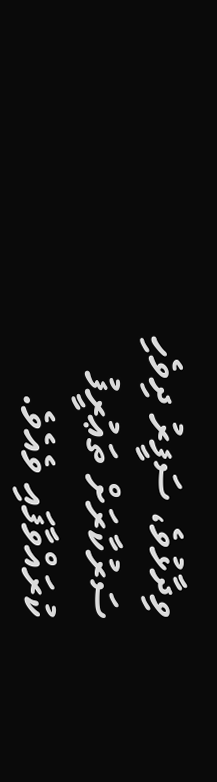ވިދާޅުވެ، ސަފީރު ދިވެހި ސަރުކާރަށް ތަޢުރީފު ކުރައްވާފައި ވެއެވެ.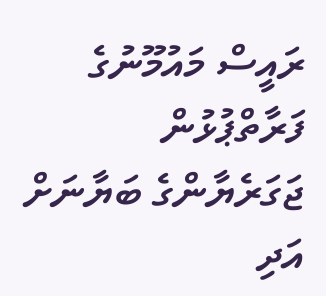ރައީސް މައުމޫނުގެ ފަރާތްޕުޅުން ޖަގަރެޔާންގެ ބަޔާނަށް އަދި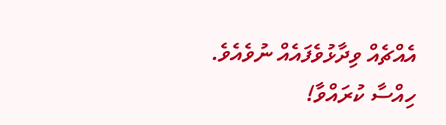އެއްޗެއް ވިދާޅުވެފައެއް ނުވެއެވެ.
ހިއްސާ ކުރައްވާ!